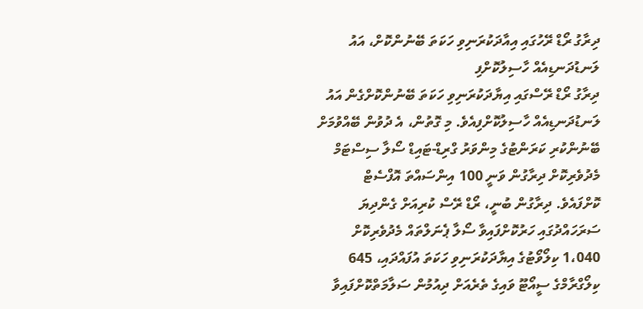ދިރާގު ރޯޑް ރޭހުގައި އިއާދަކުރަނިވި ހަކަތަ ބޭނުންކޮށް، އައު ލަނޑުދަނޑިއެއް ހާސިލުކޮށްފި
ދިރާގު ރޯޑް ރޭސްގައި އިޔާދަކުރަނިވި ހަކަތަ ބޭނުންކޮށްގެން އައު ލަނޑުދަނޑިއެއް ހާސިލުކޮށްފިއެވެ. މި ގޮތުން، އެ ދުވުން ބޭއްވުމަށް ބޭނުންކުރި ކަރަންޓުގެ މިންވަރު ގްރިޑް-ޓައިޑް ސޯލާ ސިސްޓަމް މެދުވެރިކޮށް ދިރާގުން ވަނީ 100 އިންސައްތަ އޮފްސެޓް ކޮށްފައެވެ. ދިރާގުން ބުނީ، ރޯޑް ރޭސް ކުރިއަށް ގެންދިޔަ ސަރަހައްދުގައި ހަރުކޮށްފައިވާ ސޯލާ ޕެނަލްތައް މެދުވެރިކޮށް 1،040 ކިލޯވޯޓުގެ އިޔާދަކުރަނިވި ހަކަތަ އުފައްދައި، 645 ކިލޯގްރާމްގެ ސީއޯޓޫ ވައިގެ ތެރެއަށް ދިއުމުން ސަލާމަތްކޮށްފައިވާ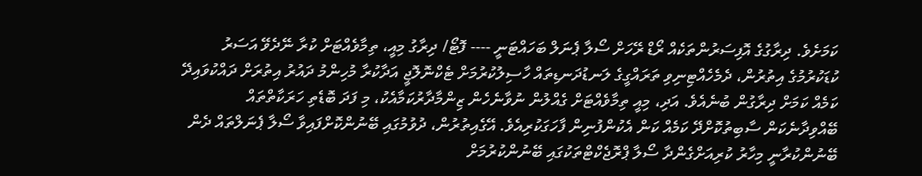ކަމަށެވެ. ދިރާގުގެ އޮފިސަރުންތަކެއް ރޯޑް ރޭހަށް ސޯލާ ޕެނަލް ބަހައްޓަނީ ---- ފޮޓޯ/ ދިރާގު މިއީ، ތިމާވެއްޓަށް ކުރާ ނޭދެވޭ އަސަރު ކުޑަކުރުމުގެ އިތުރުން، ދެމެހެއްޓިނިވި ތަރައްގީގެ ލަނޑުދަނޑިތައް ހާސިލުކުރުމަށް ޓެކްނޮލޮޖީ އަދާކުރާ މުހިންމު ދައުރު އިތުރަށް ދައްކުވައިދޭ ކަމެއް ކަމަށް ދިރާގުން ބުނެއެވެ. އަދި، މިއީ ތިމާވެއްޓަށް ގެއްލުން ނުވާނެހެން ޒިންމާދާރުކަމާއެކު، މި ފަދަ ބޮޑެތި ހަރަކާތްތައް ބޭއްވިދާނެކަން ސާބިތުކޮށްދޭ ކަމެއް ކަން އެކުންފުނިން ފާހަގަކުރިއެވެ. އޭގެއިތުރުން، ދުވުމުގައި ބޭނުންކޮށްފައިވާ ސޯލާ ޕެނަލްތައް ދެން ބޭނުންކުރާނީ މިހާރު ކުރިއަށްގެންދާ ސޯލާ ޕްރޮޖެކްޓްތަކުގައި ބޭނުންކުރުމަށް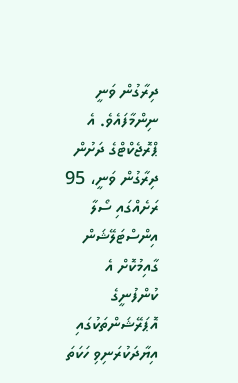ދިރާގުން ވަނީ ނިންމާފައެވެ. އެ ޕްރޮޖެކްޓްގެ ދަށުން ދިރާގުން ވަނީ، 95 ރަށެއްގައި ސޯލާ އިންސްޓަލޭޝަން ގާއިމުކޮށް އެ ކުންފުނީގެ އޮޕަރޭޝަންތަކުގައި އިޔާދަކުރަނިވި ހަކަތަ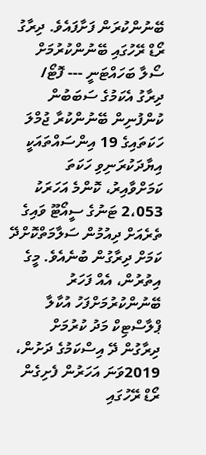ބޭނުންކުރަން ފަށާފައެވެ. ދިރާގު ރޯޑް ރޭހުގައި ބޭނުންކުރުމަށް ސޯލާ ބަހައްޓަނީ --- ފޮޓޯ/ ދިރާގު އެކަމުގެ ސަބަބުން ކުންފުނިން ބޭނުންކުރާ ޖުމްލަ ހަކަތައިގެ 19 އިންސައްތައަކީ އިޔާދަކުރަނިވި ހަކަތަ ކަމަށްވާއިރު، ކޮންމެ އަހަރަކު 2،053 ޓަނުގެ ސީއޯޓޫ ވައިގެ ތެރެއަށް ދިއުމުން ސަލާމަތްކޮށްދޭ ކަމަށް ދިރާގުން ބުނެއެވެ. މީގެ އިތުރުން، އެއް ފަހަރު ބޭނުންކުރުމަށްފަހު އުކާލާ ޕްލާސްޓިކް މަދު ކުރުމަށް ދިރާގުން ދޭ އިސްކަމުގެ ދަށުން، 2019ވަނަ އަހަރުން ފެށިގެން ރޯޑް ރޭހުގައި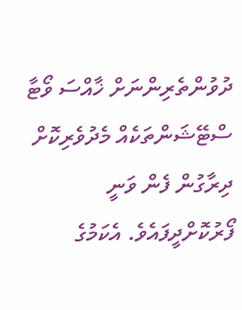ދުވުންތެރިންނަށް ޚާއްސަ ވޯޓާ ސްޓޭޝަންތަކެއް މެދުވެރިކޮށް ދިރާގުން ފެން ވަނީ ފޯރުކޮށްދީފައެވެ. އެކަމުގެ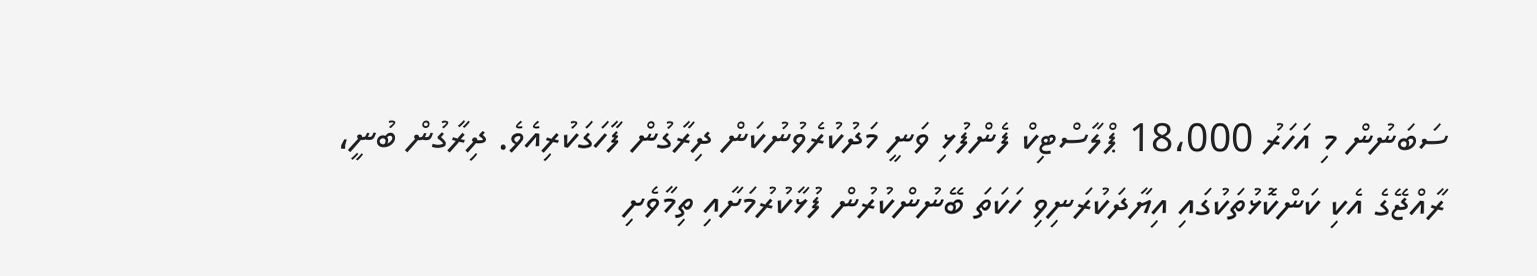ސަބަނުން މި އަހަރު 18،000 ޕްލާސްޓިކް ފެންފުޅި ވަނީ މަދުކުރެވުނުކަން ދިރާގުން ފާހަގަކުރިއެވެ. ދިރާގުން ބުނީ، ރާއްޖޭގެ އެކި ކަންކޮޅުތަކުގައި އިޔާދަކުރަނިވި ހަކަތަ ބޭނުންކުރުން ފުޅާކުރުމަށާއި ތިމާވެށި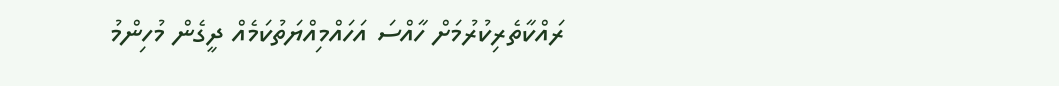ރައްކާތެރިކުރުމަށް ހާއްސަ އަހައްމިއްޔަތުކަމެއް ދީގެން މުހިންމު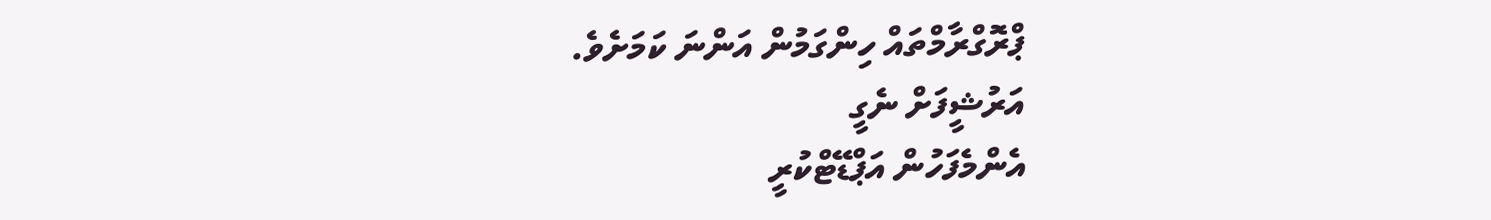ޕްރޮގްރާމްތައް ހިންގަމުން އަންނަ ކަމަށެވެ.
އަރުޝީފަށް ނެގީ
އެންމެފަހުން އަޕްޑޭޓްކުރީ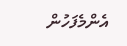އެންމެފަހުން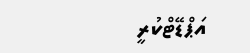އަޕްޑޭޓްކުރީ